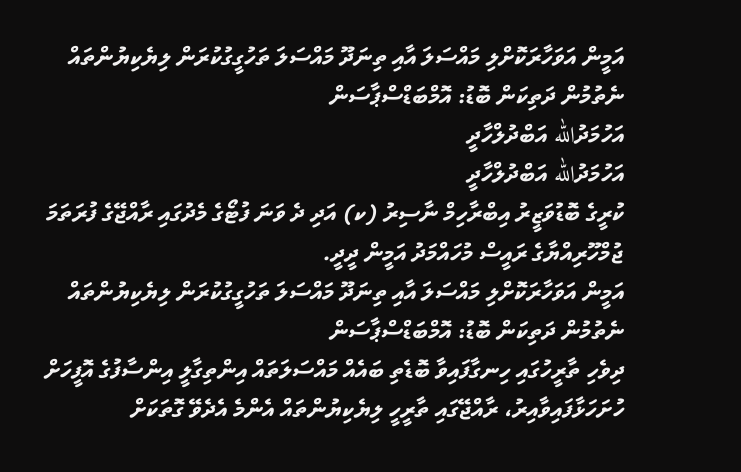އަމީން އަވަހާރަކޮށްލި މައްސަލަ އާއި ތިނަދޫ މައްސަލަ ތަހުގީގުކުރަން ލިޔެކިޔުންތައް ނެތުމުން ދަތިކަން ބޮޑު: އޮމްބަޑްސްޕާސަން
އަހުމަދުالله އަބްދުލްހާދީ
އަހުމަދުالله އަބްދުލްހާދީ
ކުރީގެ ބޮޑުވަޒީރު އިބްރާހިމް ނާސިރު (ކ) އަދި ދެ ވަނަ ފުޓޯގެ މެދުގައި ރާއްޖޭގެ ފުރަތަމަ ޖުމްހޫރިއްޔާގެ ރައީސް މުހައްމަދު އަމީން ދީދީ.
އަމީން އަވަހާރަކޮށްލި މައްސަލަ އާއި ތިނަދޫ މައްސަލަ ތަހުގީގުކުރަން ލިޔެކިޔުންތައް ނެތުމުން ދަތިކަން ބޮޑު: އޮމްބަޑްސްޕާސަން
ދިވެހި ތާރީހުގައި ހިނގާފައިވާ ބޮޑެތި ބައެއް މައްސަލަތައް އިންތިގާލީ އިންސާފުގެ އޮފީހަށް ހުށަހަޅާފައިވާއިރު، ރާއްޖޭގައި ތާރީހީ ލިޔެކިޔުންތައް އެންމެ އެދެވޭ ގޮތަކަށް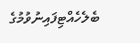ބެލެހެއްޓިފައިނުވުމުގެ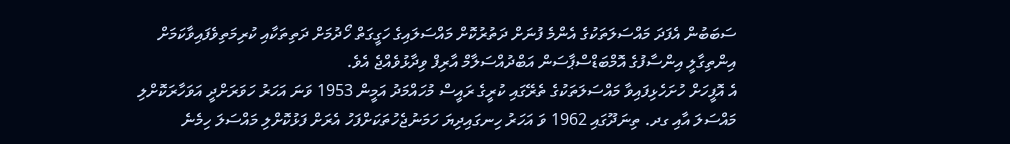ސަބަބުން އެފަދަ މައްސަލަތަކުގެ އެންމެ ފުނަށް ދަތުރުކޮށް މައްސަލައިގެ ހަގީގަތް ހޯދުމަށް ދަތިތަކާއި ކުރިމަތިވެފައިވާކަމަށް އިންތިގާލީ އިންސާފުގެ އޮމްބަޑްސްޕާސަން އަބްދުއްސަލާމް އާރިފް ވިދާޅުވެއްޖެ އެވެ.
އެ އޮފީހަށް ހުށަހެޅިފައިވާ މައްސަލަތަކުގެ ތެރޭގައި ކުރީގެ ރައީސް މުހައްމަދު އަމީން 1953 ވަނަ އަހަރު ހަވަރަށްދީ އަވަހާރަކޮށްލި މައްސަލަ އާއި ގދ. ތިނަދޫގައި 1962 ވަ އަހަރު ހިނގައިދިޔަ ހަމަނުޖެހުތަކަށްފަހު އެރަށް ފަޅުކޮށްލި މައްސަލަ ހިމެނެ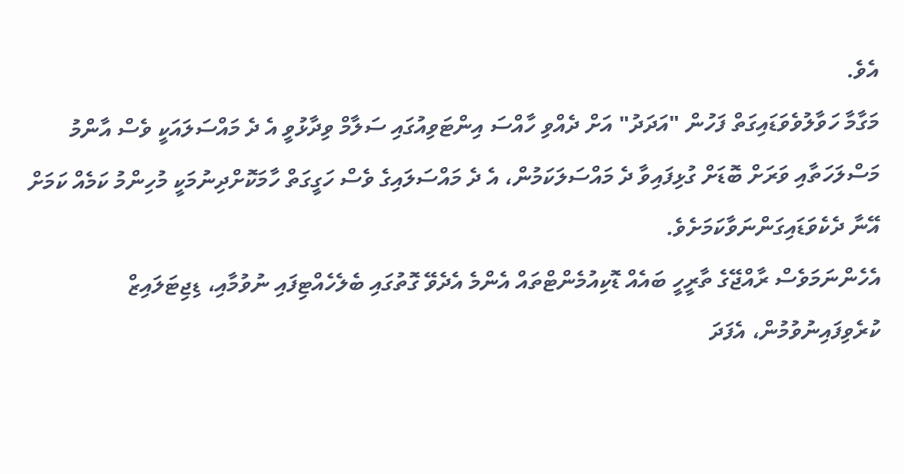އެވެ.
މަގާމާ ހަވާލުވެވަޑައިގަތް ފަހުން "އަދަދު" އަށް ދެއްވި ހާއްސަ އިންޓަވިއުގައި ސަލާމް ވިދާޅުވީ އެ ދެ މައްސަލައަކީ ވެސް އާންމު މަސްލަހަތާއި ވަރަށް ބޮޑަށް ގުޅިފައިވާ ދެ މައްސަލަކަމުން، އެ ދެ މައްސަލައިގެ ވެސް ހަގީގަތް ހާމަކޮށްދިނުމަކީ މުހިންމު ކަމެއް ކަމަށް އޭނާ ދެކެވަޑައިގަންނަވާކަމަށެވެ.
އެހެންނަމަވެސް ރާއްޖޭގެ ތާރީހީ ބައެއް ޑޮކިއުމެންޓްތައް އެންމެ އެދެވޭ ގޮތުގައި ބެލެހެއްޓިފައި ނުވުމާއި، ޑިޖިޓަލައިޒް ކުރެވިފައިނުވުމުން، އެފަދަ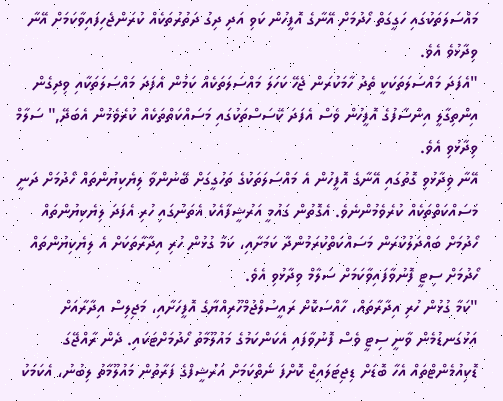މައްސަލަތަކުގައި ހަގީގަތް ހޯދުމަށް އޭނާގެ އޮފީހުން ކަވި އަދި ދިގު ދަތުރުތަކެއް ކުރަންޖެހިފައިވާކަމަށް އޭނާ ވިދާޅުވެ އެވެ.
"އެފަދަ މައްސަލަތަކަކީ ތެދު ހާމަކުރަން ޖެހޭ ކަހަލަ މައްސަލަތަކެއް ކަމުން އެފަދަ މައްސަލަތަކާއި ވިދިގެން އިންތިގާލީ އިންސާފުގެ އޮފީހުން ވެސް އެފަދަ ކޭސަސްތަކުގައި މަސައްކަތްތަކެއް ކުރެވެމުން އެބަދޭ," ސަލާމް ވިދާޅުވި އެވެ.
އޭނާ ވިދާޅުވި ގޮތުގައި އޭނާގެ އޮފީހުން އެ މައްސަލަތަކުގެ ތަހުގީގަށް ބޭނުންވާ ލިޔެކިޔުންތައް ހޯދުމަށް ދަނީ މަސައްކަތްތަކެއް ކުރެވެމުންނެވެ. އެގޮތުން ގައުމީ އަރުޝީފާއެކު އެތަނުގައި ހުރި އެފަދަ ލިޔެކިޔުންތައް ހޯދުމަށް ބައްދަލުކުރަން މަސައްކަތްކުރަމުންދާ ކަމަށާއި، ކަމާ ގުޅުން ހުރި އިދާރާތަކަށް އެ ލިޔެކިޔުންތައް ހޯދުމަށް ސިޓީ ފޮނުވާފައިވާކަމަށް ސަލާމް ވިދާޅުވި އެވެ.
"ކަމާ ގުޅުން ހުރި އިދާރާތައް، ހާއްސަކޮށް ރައީސުލްޖުމްހޫރިއްޔާގެ އޮފީހަށާއި، މަޖިލިސް އިދާރާއަށް އަޅުގަނޑުމެން ވާނީ ސިޓީ ވެސް ފޮނުވާފައި އެކަންކަމުގެ މައުލޫމާތު ހޯދުމަށްޓަކައި. ދެން ރާއްޖޭގަ ޑޮކިއުމެންޓްތައް އެހާ ބޮޑަށް ޑިޖިޓަލައިޒް ކޮށްފަ ނެތްކަމަށް އަރުޝީފްގެ ފަރާތުން މައުލޫމާތު ލިބުނު، އެކަމަކު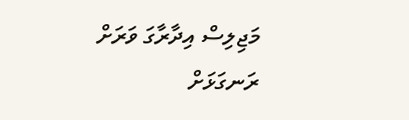މަޖިލިސް އިދާރާގަ ވަރަށް ރަނގަޅަށް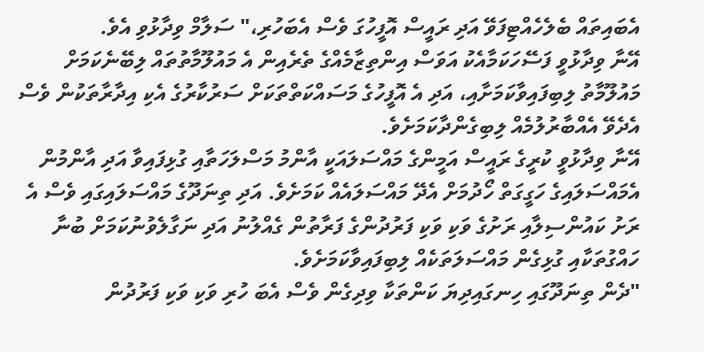އެބައިތައް ބެލެހެއްޓިފަވޭ އަދި ރައީސް އޮފީހުގަ ވެސް އެބަހުރި،" ސަލާމް ވިދާޅުވި އެވެ.
އޭނާ ވިދާޅުވީ ފަސޭހަކަމާއެކު އަވަސް އިންތިޒާމެއްގެ ތެރެއިން އެ މައުލޫމާތުތައް ލިބޭނެކަމަށް މައުލޫމާތު ލިބިފައިވާކަމަށާއި، އަދި އެ އޮފީހުގެ މަސައްކަތްތަކަށް ސަރުކާރުގެ އެކި އިދާރާތަކުން ވެސް އެދެވޭ އެއްބާރުލުމެއް ލިބިގެންދާކަމަށެވެ.
އޭނާ ވިދާޅުވީ ކުރީގެ ރައީސް އަމީންގެ މައްސަލައަކީ އާންމު މަސްލަހަތާއި ގުޅިފައިވާ އަދި އާންމުން އެމައްސަލައިގެ ހަގީގަތް ހޯދުމަށް އެދޭ މައްސަލައެއް ކަމަށެވެ. އަދި ތިނަދޫގެ މައްސަލައިގައި ވެސް އެ ރަށު ކައުންސިލާއި ރަށުގެ ވަކި ވަކި ފަރުދުންގެ ފަރާތުން ގެއްލުނު އަދި ނަގާލެވުނުކަމަށް ބުނާ ހައްގުތަކާއި ގުޅިގެން މައްސަލަތަކެއް ލިބިފައިވާކަމަށެވެ.
"ދެން ތިނަދޫގައި ހިނގައިދިޔަ ކަންތަކާ ވިދިގެން ވެސް އެބަ ހުރި ވަކި ވަކި ފަރުދުން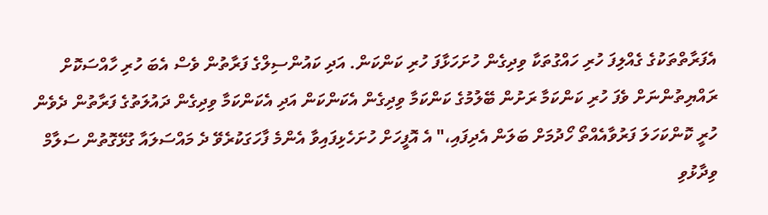އެފަރާތްތަކުގެ ގެއްލިފަ ހުރި ހައްގުތަކާ ވިދިގެން ހުށަހަޅާފަ ހުރި ކަންކަން. އަދި ކައުންސިލްގެ ފަރާތުން ވެސް އެބަ ހުރި ހާއްސަކޮށް ރައްޔިތުންނަށް ވެފަ ހުރި ކަންކަމާ ރަށުން ބޭލުމުގެ ކަންކަމާ ވިދިގެން އެކަންކަން އަދި އެކަންކަމާ ވިދިގެން ދައުލަތުގެ ފަރާތުން ދެވެން ހުރީ ކޮންކަހަލަ ފަރުވާއެއްތޯ ހޯދުމަށް ބަލަން އެދިފައި،" އެ އޮފީހަށް ހުށަހެޅިފައިވާ އެންމެ ފާހަގަކުރެވޭ ދެ މައްސަލައާ ގުޅޭގޮތުން ސަލާމް ވިދާޅުވި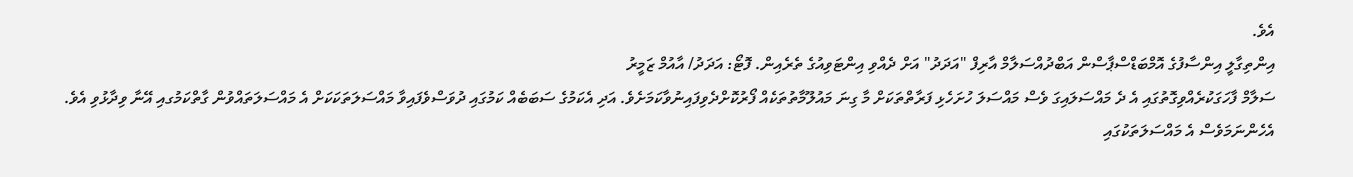އެވެ.
އިންތިގާލީ އިންސާފުގެ އޮމްބަޑްސްޕާސްން އަބްދުއްސަލާމް އާރިފް "އަދަދު" އަށް ދެއްވި އިންޓަވިއުގެ ތެރެއިން. ފޮޓޯ: އަދަދު/ އާއުމް ޒަމީރު
ސަލާމް ފާހަގަކުރެއްވިގޮތުގައި އެ ދެ މައްސަލައިގަ ވެސް މައްސަލަ ހުށަހެޅި ފަރާތްތަކަށް މާ ގިނަ މައުލޫމާތުތަކެއް ފޯރުކޮށްދެވިފައިނުވާކަމަށެވެ. އަދި އެކަމުގެ ސަބަބެއް ކަމުގައި ދުވަސްވެފައިވާ މައްސަލަތަކަކަށް އެ މައްސަލަތައްވުން ގާތްކަމުގއި އޭނާ ވިދާޅުވި އެވެ.
އެހެންނަމަވެސް އެ މައްސަލަތަކުގައި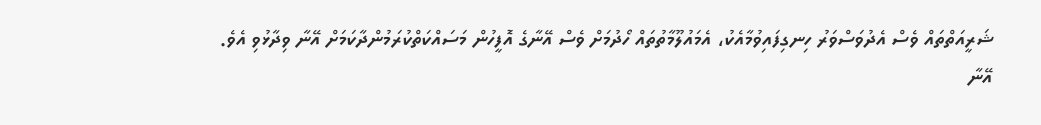ޝަރީއަތްތައް ވެސް އެދުވަސްވަރު ހިނގިފައިވުމާއެކު، އެމައުލޫމާތުތައް ހޯދުމަށް ވެސް އޭނާގެ އޮފީހުން މަސައްކަތްކުރަމުންދާކަމަށް އޭނާ ވިދާޅުވި އެވެ.
އޭނާ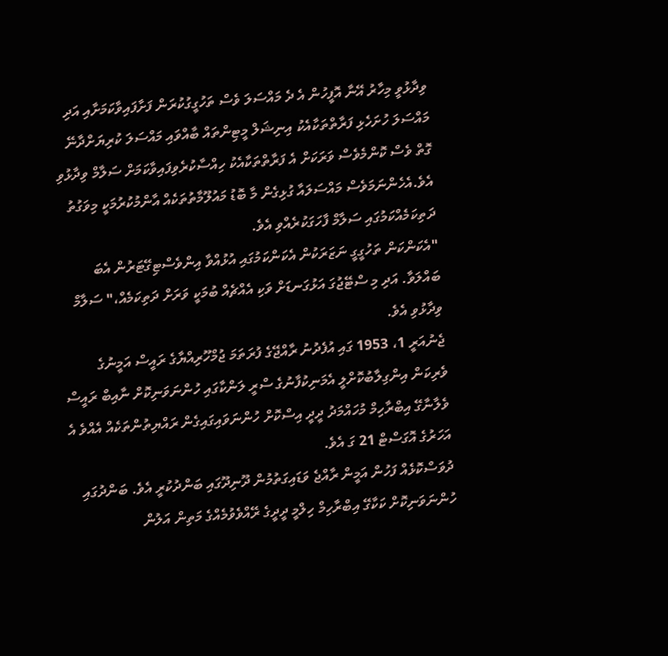ވިދާޅުވީ މިހާރު އޭނާ އޮފީހުން އެ ދެ މައްސަލަ ވެސް ތަހުގީގުކުރަން ފަށާފައިވާކަމަށާއި އަދި މައްސަލަ ހުށަހެޅި ފަރާތްތަކާއެކު އިނިޝަލް މީޓިންތައް ބާއްވައި މައްސަލަ ކުރިޔަށްދާނޭ ގޮތް ވެސް ކޮންމެވެސް ވަރަކަށް އެ ފަރާތްތަކާއެކު ހިއްސާކުރެވިފައިވާކަމަށް ސަލާމް ވިދާޅުވި އެވެ.އެހެންނަމަވެސް މައްސަލައާ ގުޅިގެން މާ ބޮޑު މައުލޫމާތުތަކެއް އާންމުކުރުމަކީ މިވަގުތު ދަތިކަމެއްކަމުގައި ސަލާމް ފާހަގަކުރެއްވި އެވެ.
"އެކަންކަން ތަހުގީގީ ނަޒަރަކުން އެކަންކަމުގައި އުޅުއްވާ އިންވެސްޓިގޭޓަރުން އެބަ ބައްލަވާ. އަދި މި ސްޓޭޖުގަ އަޅުގަނޑަށް ވަކި އެއްޗެއް ބުމަކީ ވަރަށް ދަތިކަމެއް،" ސަލާމް ވިދާޅުވި އެވެ.
ޖެނުއަރީ 1، 1953 ގައި އުފެދުނު ރާއްޖޭގެ ފުރަތަމަ ޖުމްހޫރިއްޔާގެ ރައީސް އަމީނުގެ ވެރިކަން އިންގިލާބުކޮށްލީ އެމަނިކުފާނުގެ ސްރީ ލަންކާގައި ހުންނަވަނިކޮށް ނާއިބް ރައީސް ވެލާނާގޭ އިބްރާހިމް މުހައްމަދު ދީދީ އިސްކޮށް ހުންނަވައިގައިގެން ރައްޔިތުންތަކެއް އެއްވެ އެ އަހަރުގެ އޮގަސްޓް 21 ގަ އެވެ.
ދުވަސްކޮޅެއް ފަހުން އަމީން ރާއްޖެ ވަޑައިގަތުމުން ދޫނިދޫގައި ބަންދުކުރީ އެވެ. ބަންދުގައި ހުންނަވަނިކޮށް ކަކާގޭ އިބްރާހިމް ހިލްމީ ދީދީގެ ރޭއްވެވުމެއްގެ މަތިން އަލުން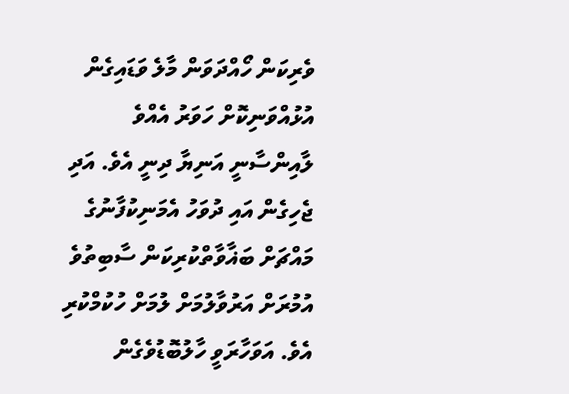ވެރިކަން ހޯއްދަވަން މާލެ ވަޑައިގެން އުޅުއްވަނިކޮށް ހަވަރު އެއްވެ ލާއިންސާނީ އަނިޔާ ދިނީ އެވެ. އަދި ޖެހިގެން އައި ދުވަހު އެމަނިކުފާނުގެ މައްޗަށް ބަޣާވާތްކުރިކަން ސާބިތުވެ އުމުރަށް އަރުވާލުމަށް ލުމަށް ހުކުމްކުރި އެވެ. އަވަހާރަވީ ހާލުބޮޑުވެގެން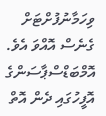ވިހަމާނުފުށްޓަށް ގެނެސް އޮއްވަ އެވެ.
އޮމްބަޑްސްޕާސަންގެ އޮފީހުގައި ދެން އޮތް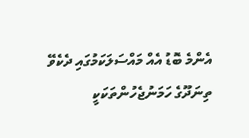އެންމެ ބޮޑު އެއް މައްސަލަކަމުގައި ދެކެވޭ ތިނަދޫގެ ހަމަނުޖެހުންތަކަކީ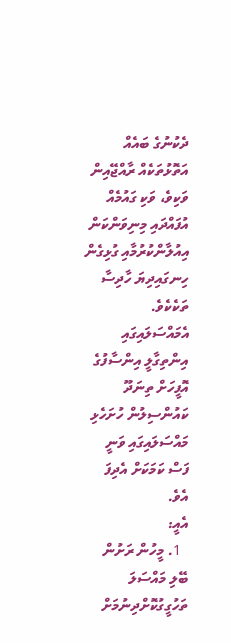ދެކުނުގެ ބައެއް އަތޮޅުތަކެއް ރާއްޖޭއިން ވަކިވެ، ވަކި ގައުމެއް އުފައްދައި މިނިވަންކަން އިއުލާންކުރުމާއި ގުޅިގެން ހިނގައިދިޔަ ހާދިސާ ތަކެކެވެ.
އެމައްސަލައިގައި އިންތިގާލީ އިންސާފުގެ އޮފީހަށް ތިނަދޫ ކައުންސިލުން ހުށަހެޅި މައްސަލައިގައި ވަނީ ފަސް ކަމަކަށް އެދިފަ އެވެ.
އެއީ:
  1. މީހުން ރަށުން ބޭލި މައްސަލަ ތަހުގީގުކޮށްދިނުމަށް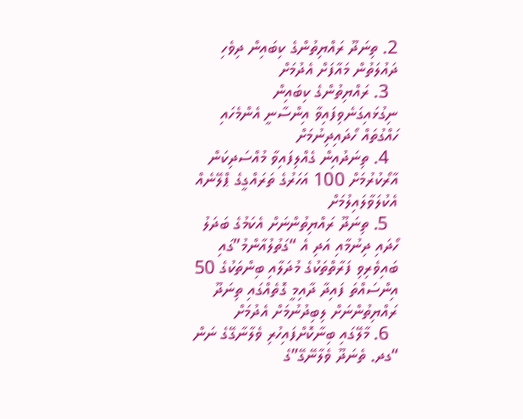2. ތިނަދޫ ރައްޔިތުންގެ ކިބައިން ދިވެހި ދައުލަތުން މައާފަށް އެދުމަށް
  3. ރައްޔިތުންގެ ކިބައިން ނިގުޅައިގަނެވިފައިވާ އިންސާނީ އެންމެހައި ހައްގުތައް ހޯދައިދިނުމަށް
  4. ތިނަދުއިން ގެއްލިފައިވާ މުއްސަދިކަން އާރޯކުރުމަށް 100 އަހަރުގެ ތަރައްގީގެ ޕްލޭނެއް އެކުލަވާލައިލުމަށް
  5. ތިނަދޫ ރައްޔިތުންނަށް އެކަމުގެ ބަދަލު ހޯދައި ދިނުމާއި އަދި އެ “ގަތުލުއާންމު”ގައި ބައިވެރިވި ފަރާތްތަކުގެ މުދަލާއި ބިންތަކުގެ 50 އިންސައްތަ ފައިދާ ދާއިމީ ގޮތެއްގައި ތިނަދޫ ރައްޔިތުންނަށް ލިބިދުނުމަށް އެދުމަށް
  6. މާލޭގައި ބިނާކޮށްފައިހުރި ވެލާނާގޭގެ ނަން “ގދ. ތެނަދޫ ވެލާނޭގޭ”ގެ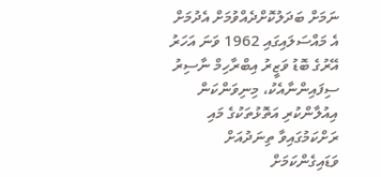ނަމަށް ބަދަލުކޮށްދެއްވުމަށް އެދުމަށް
އެ މައްސަލައިގައި 1962 ވަނަ އަހަރު އޭރުގެ ބޮޑު ވަޒީރު އިބްރާހިމް ނާސިރު ސިފައިންނާއެކު، މިނިވަންކަން އިއުލާންކުރި އަތޮޅުތަކުގެ މައި ރަށްކަމުގައިވާ ތިނަދުއަށް ވަޑައިގެންކަމަށް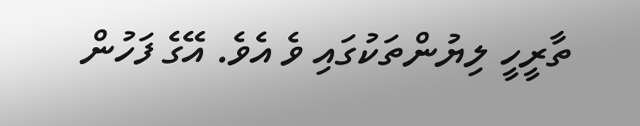ތާރީހީ ލިޔުންތަކުގައި ވެ އެވެ. އޭގެ ފަހުން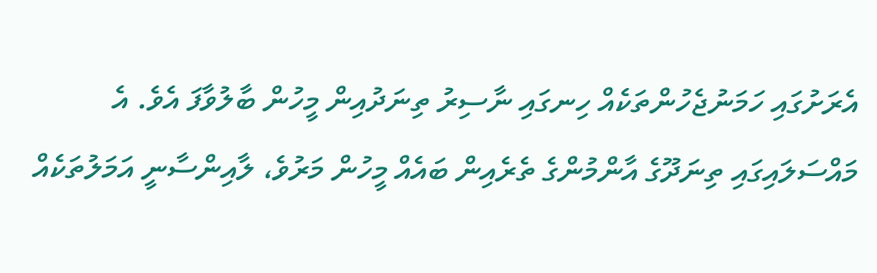އެރަށުގައި ހަމަނުޖެހުންތަކެއް ހިނގައި ނާސިރު ތިނަދުއިން މީހުން ބާލުވާފަ އެވެ. އެ މައްސަލައިގައި ތިނަދޫގެ އާންމުންގެ ތެރެއިން ބައެއް މީހުން މަރުވެ، ލާއިންސާނީ އަމަލުތަކެއް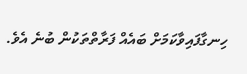ހިނގާފައިވާކަމަށް ބައެއް ފަރާތްތަކުން ބުނެ އެވެ.